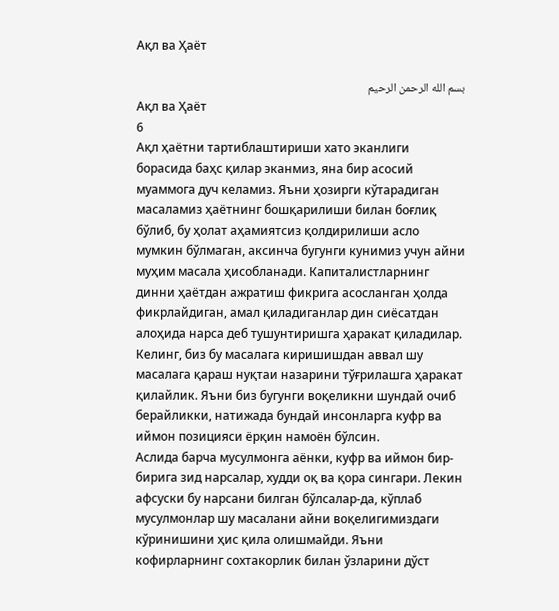Ақл ва Ҳаёт

بسم الله الرحمن الرحيم
Ақл ва Ҳаёт
6
Ақл ҳаётни тартиблаштириши хато эканлиги борасида баҳс қилар эканмиз, яна бир асосий муаммога дуч келамиз. Яъни ҳозирги кўтарадиган масаламиз ҳаётнинг бошқарилиши билан боғлиқ бўлиб, бу ҳолат аҳамиятсиз қолдирилиши асло мумкин бўлмаган, аксинча бугунги кунимиз учун айни муҳим масала ҳисобланади. Капиталистларнинг динни ҳаётдан ажратиш фикрига асосланган ҳолда фикрлайдиган, амал қиладиганлар дин сиёсатдан алоҳида нарса деб тушунтиришга ҳаракат қиладилар. Келинг, биз бу масалага киришишдан аввал шу масалага қараш нуқтаи назарини тўғрилашга ҳаракат қилайлик. Яъни биз бугунги воқеликни шундай очиб берайликки, натижада бундай инсонларга куфр ва иймон позицияси ёрқин намоён бўлсин.
Аслида барча мусулмонга аёнки, куфр ва иймон бир-бирига зид нарсалар, худди оқ ва қора сингари. Лекин афсуски бу нарсани билган бўлсалар-да, кўплаб мусулмонлар шу масалани айни воқелигимиздаги кўринишини ҳис қила олишмайди. Яъни кофирларнинг сохтакорлик билан ўзларини дўст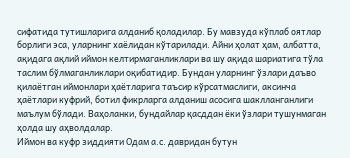сифатида тутишларига алданиб қоладилар. Бу мавзуда кўплаб оятлар борлиги эса, уларнинг хаёлидан кўтарилади. Айни ҳолат ҳам, албатта, ақидага ақлий иймон келтирмаганликлари ва шу ақида шариатига тўла таслим бўлмаганликлари оқибатидир. Бундан уларнинг ўзлари даъво қилаётган иймонлари ҳаётларига таъсир кўрсатмаслиги, аксинча ҳаётлари куфрий, ботил фикрларга алданиш асосига шаклланганлиги маълум бўлади. Ваҳоланки, бундайлар қасддан ёки ўзлари тушунмаган ҳолда шу аҳволдалар.
Иймон ва куфр зиддияти Одам а.с. давридан бутун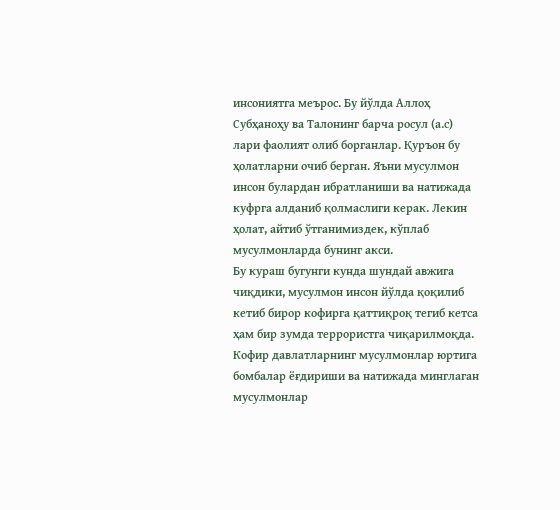инсониятга меърос. Бу йўлда Аллоҳ Субҳаноҳу ва Талонинг барча росул (а.с) лари фаолият олиб борганлар. Қуръон бу ҳолатларни очиб берган. Яъни мусулмон инсон булардан ибратланиши ва натижада куфрга алданиб қолмаслиги керак. Лекин ҳолат, айтиб ўтганимиздек, кўплаб мусулмонларда бунинг акси.
Бу кураш бугунги кунда шундай авжига чиқдики, мусулмон инсон йўлда қоқилиб кетиб бирор кофирга қаттиқроқ тегиб кетса ҳам бир зумда террористга чиқарилмоқда. Кофир давлатларнинг мусулмонлар юртига бомбалар ёғдириши ва натижада минглаган мусулмонлар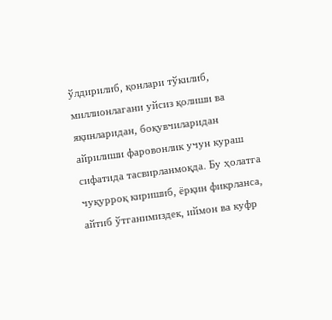ўлдирилиб, қонлари тўкилиб, миллионлагани уйсиз қолиши ва яқинларидан, боқувчиларидан айрилиши фаровонлик учун кураш сифатида тасвирланмоқда. Бу ҳолатга чуқурроқ киришиб, ёрқин фикрланса, айтиб ўтганимиздек, иймон ва куфр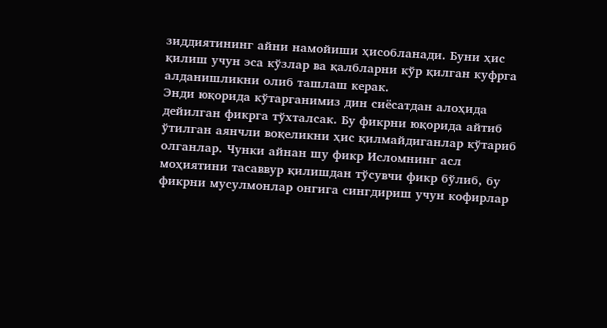зиддиятининг айни намойиши ҳисобланади. Буни ҳис қилиш учун эса кўзлар ва қалбларни кўр қилган куфрга алданишликни олиб ташлаш керак.
Энди юқорида кўтарганимиз дин сиёсатдан алоҳида дейилган фикрга тўхталсак. Бу фикрни юқорида айтиб ўтилган аянчли воқеликни ҳис қилмайдиганлар кўтариб олганлар. Чунки айнан шу фикр Исломнинг асл моҳиятини тасаввур қилишдан тўсувчи фикр бўлиб, бу фикрни мусулмонлар онгига сингдириш учун кофирлар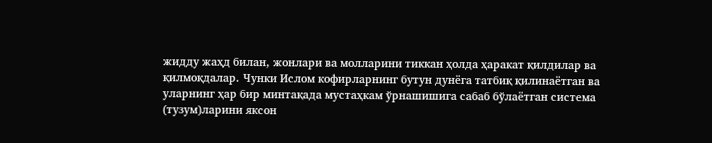жидду жаҳд билан, жонлари ва молларини тиккан ҳолда ҳаракат қилдилар ва қилмоқдалар. Чунки Ислом кофирларнинг бутун дунёга татбиқ қилинаётган ва уларнинг ҳар бир минтақада мустаҳкам ўрнашишига сабаб бўлаётган система (тузум)ларини яксон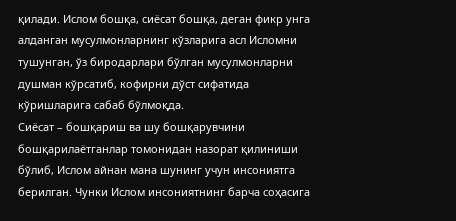қилади. Ислом бошқа, сиёсат бошқа, деган фикр унга алданган мусулмонларнинг кўзларига асл Исломни тушунган, ўз биродарлари бўлган мусулмонларни душман кўрсатиб, кофирни дўст сифатида кўришларига сабаб бўлмоқда.
Сиёсат – бошқариш ва шу бошқарувчини бошқарилаётганлар томонидан назорат қилиниши бўлиб, Ислом айнан мана шунинг учун инсониятга берилган. Чунки Ислом инсониятнинг барча соҳасига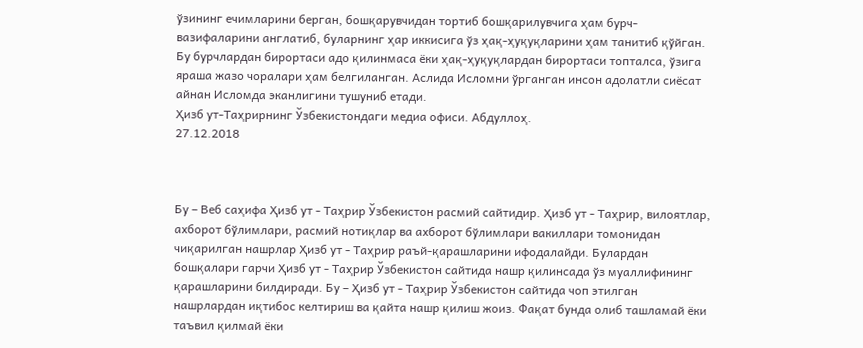ўзининг ечимларини берган, бошқарувчидан тортиб бошқарилувчига ҳам бурч-вазифаларини англатиб, буларнинг ҳар иккисига ўз ҳақ-ҳуқуқларини ҳам танитиб қўйган. Бу бурчлардан бирортаси адо қилинмаса ёки ҳақ-ҳуқуқлардан бирортаси топталса, ўзига яраша жазо чоралари ҳам белгиланган. Аслида Исломни ўрганган инсон адолатли сиёсат айнан Исломда эканлигини тушуниб етади.
Ҳизб ут-Таҳрирнинг Ўзбекистондаги медиа офиси. Абдуллоҳ.
27.12.2018



Бу – Веб саҳифа Ҳизб ут - Таҳрир Ўзбекистон расмий сайтидир. Ҳизб ут - Таҳрир, вилоятлар, ахборот бўлимлари, расмий нотиқлар ва ахборот бўлимлари вакиллари томонидан чиқарилган нашрлар Ҳизб ут - Таҳрир раъй-қарашларини ифодалайди. Булардан бошқалари гарчи Ҳизб ут - Таҳрир Ўзбекистон сайтида нашр қилинсада ўз муаллифининг қарашларини билдиради. Бу – Ҳизб ут - Таҳрир Ўзбекистон сайтида чоп этилган нашрлардан иқтибос келтириш ва қайта нашр қилиш жоиз. Фақат бунда олиб ташламай ёки таъвил қилмай ёки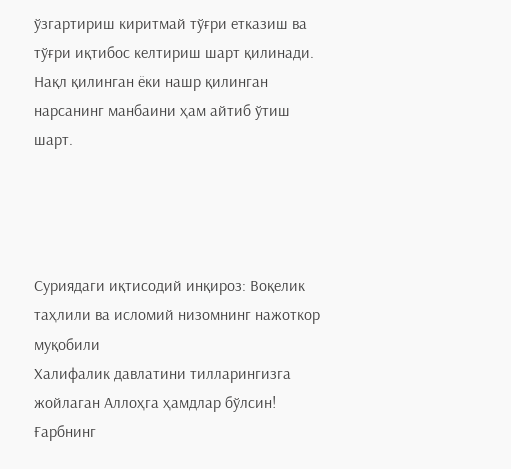ўзгартириш киритмай тўғри етказиш ва тўғри иқтибос келтириш шарт қилинади. Нақл қилинган ёки нашр қилинган нарсанинг манбаини ҳам айтиб ўтиш шарт.




Суриядаги иқтисодий инқироз: Воқелик таҳлили ва исломий низомнинг нажоткор муқобили
Халифалик давлатини тилларингизга жойлаган Аллоҳга ҳамдлар бўлсин!
Ғарбнинг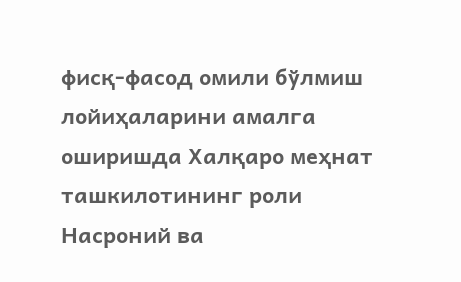фисқ-фасод омили бўлмиш лойиҳаларини амалга оширишда Халқаро меҳнат ташкилотининг роли
Насроний ва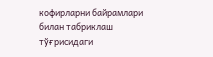кофирларни байрамлари билан табриклаш тўғрисидаги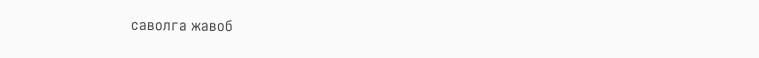саволга жавоб